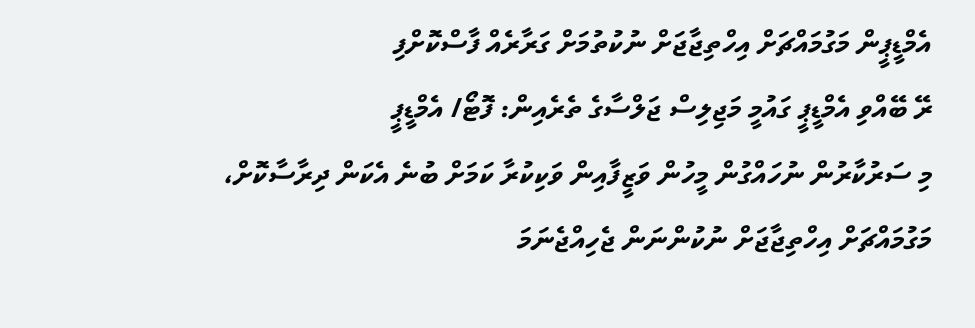އެމްޑީޕީން މަގުމައްޗަށް އިހްތިޖާޖަށް ނުކުތުމަށް ގަރާރެއް ފާސްކޮށްފި
ރޭ ބޭއްވި އެމްޑީޕީ ގައުމީ މަޖިލިސް ޖަލްސާގެ ތެރެއިން: ފޮޓޯ/ އެމްޑީޕީ
މި ސަރުކާރުން ނުހައްގުން މީހުން ވަޒީފާއިން ވަކިކުރާ ކަމަށް ބުނެ އެކަން ދިރާސާކޮށް، މަގުމައްޗަށް އިހްތިޖާޖަށް ނުކުންނަން ޖެހިއްޖެނަމަ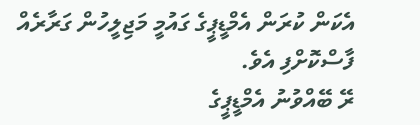އެކަން ކުރަން އެމްޑީޕީގެ ގައުމީ މަޖިލީހުން ގަރާރެއް ފާސްކޮށްފި އެވެ.
ރޭ ބޭއްވުނު އެމްޑީޕީގެ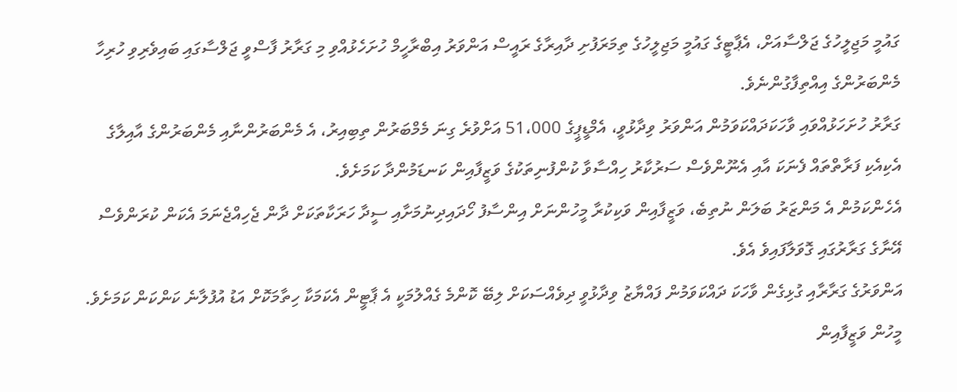ގައުމީ މަޖިލީހުގެ ޖަލްސާއަށް، އެޕާޓީގެ ގައުމީ މަޖިލީހުގެ ތިމަރަފުށި ދާއިރާގެ ރައީސް އަންވަރު އިބްރާހީމް ހުށަހެޅުއްވި މި ގަރާރު ފާސްވީ ޖަލްސާގައި ބައިވެރިވި ހުރިހާ މެންބަރުންގެ އިއްތިފާގުންނެވެ.
ގަރާރު ހުށަހަޅުއްވައި ވާހަކަދައްކަވަމުން އަންވަރު ވިދާޅުވީ، އެމްޑީޕީގެ 51،000 އަށްވުރެ ގިނަ މެމްބަރުން ތިބިއިރު، އެ މެންބަރުންނާއި މެންބަރުންގެ އާއިލާގެ އެކިއެކި ފަރާތްތައް ފެނަކަ އާއި އެނޫންވެސް ސަރުކާރު ހިއްސާވާ ކުންފުނިތަކުގެ ވަޒީފާއިން ކަނޑަމުންދާ ކަމަށެވެ.
އެހެންކަމުން އެ މަންޒަރު ބަލަން ނުތިބެ، ވަޒީފާއިން ވަކިކުރާ މީހުންނަށް އިންސާފު ހޯދައިދިނުމަށާއި ސީދާ ހަރަކާތަކަށް ދާން ޖެހިއްޖެނަމަ އެކަން ކުރަންވެސް އޭނާގެ ގަރާރުގައި ގޮވަލާފައިވެ އެވެ.
އަންވަރުގެ ގަރާރާއި ގުޅިގެން ވާހަކަ ދައްކަވަމުން ފައްޔާޒު ވިދާޅުވީ ދިވެއްސަކަށް ލިބޭ ކޮންމެ ގެއްލުމަކީ އެ ޕާޓީން އެކަމަކާ ހިތާމަކޮށް އަޑު އުފުލާނެ ކަންކަން ކަމަށެވެ.
މީހުން ވަޒީފާއިން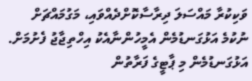ވަކިކުރާ މައްސަލަ ދިރާސާކޮށްދެއްވައި، މަގުމައްޗަށް ނުކުމެ އަޅުގަނޑުމެން އެމީހުންނާއެކު އިހްތިޖާޖު ފެށުމަށް. އަޅުގަނޑުމެން މި ޕާޓީގެ ފަރާތުން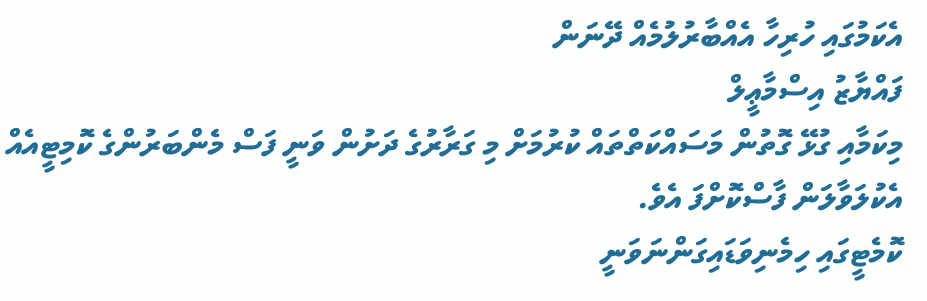އެކަމުގައި ހުރިހާ އެއްބާރުލުމެއް ދޭނަން
ފައްޔާޒު އިސްމާޢީލް
މިކަމާއި ގުޅޭ ގޮތުން މަސައްކަތްތައް ކުރުމަށް މި ގަރާރުގެ ދަށުން ވަނީ ފަސް މެންބަރުންގެ ކޮމިޓީއެއް އެކުލަވާލަން ފާސްކޮށްފަ އެވެ.
ކޮމެޓީގައި ހިމެނިވަޑައިގަންނަވަނީ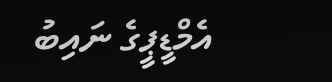އެމްޑީޕީގެ ނައިބު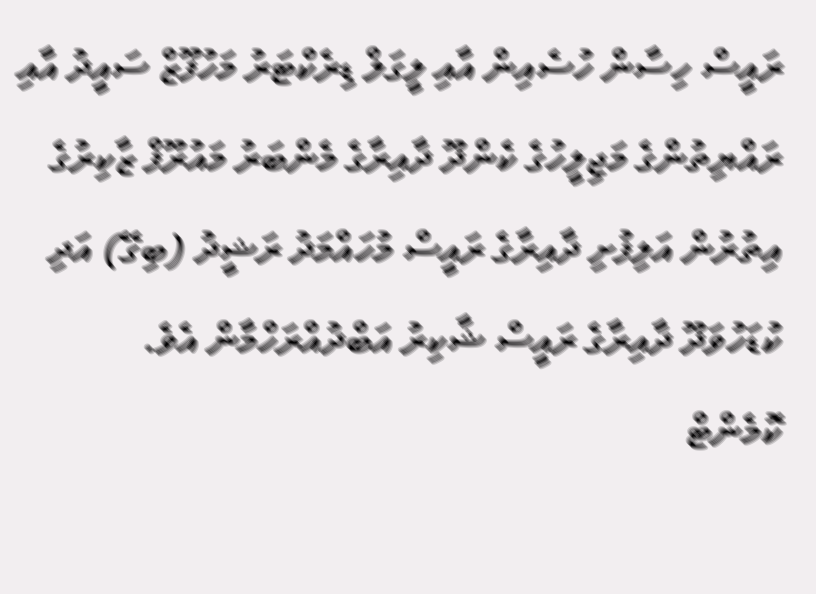ރައީސް ހިސާން ހުސެއިން އާއި ލީގަލް ޑިރެކްޓަރު މަހުފޫޒް ސައީދު އާއި ރައްޔިތުންގެ މަޖިލީހުގެ ކެންދޫ ދާއިރާގެ މެންބަރު މައުރޫފް ޒާކިރުގެ އިތުރުން އަލިފުށި ދާއިރާގެ ރައީސް މުހައްމަދު ރަޝީދު (ބިގޭ) އަދި ކުޑަހުވަދޫ ދާއިރާގެ ރައީސް ޝާކިރު އަބްދުއްރަހްމާން އެވެ.
ކޮމެންޓް